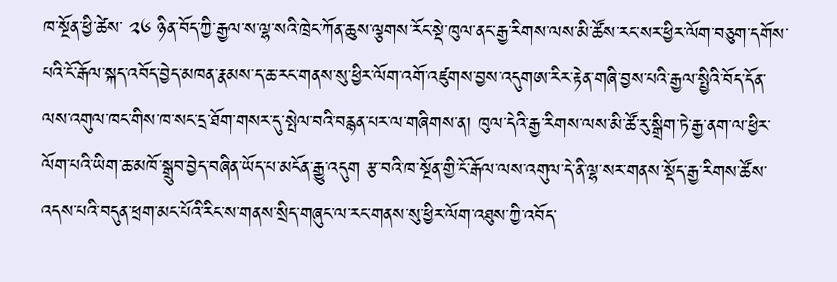ཁ་སྔོན་ཕྱི་ཚེས་ ༢༦ ཉིན་བོད་ཀྱི་རྒྱལ་ས་ལྷ་སའི་ཁྲེང་ཀོན་ཆུས་ལྕགས་རོང་སྡེ་ཁུལ་ནང་རྒྱ་རིགས་ལས་མི་ཚོས་རང་སར་ཕྱིར་ལོག་བཅུག་དགོས་པའི་ངོ་རྒོལ་སྐད་འབོད་བྱེད་མཁན་རྣམས་ད་ཆ་རང་གནས་སུ་ཕྱིར་ལོག་འགོ་འཛུགས་བྱས་འདུགཨ་རིར་རྟེན་གཞི་བྱས་པའི་རྒྱལ་སྤྱིའི་བོད་དོན་ལས་འགུལ་ཁང་གིས་ཁ་སང་དྲ་ཐོག་གསར་དུ་སྤེལ་བའི་བརྙན་པར་ལ་གཞིགས་ན། ཁུལ་དེའི་རྒྱ་རིགས་ལས་མི་ཚོ་རུ་སྒྲིག་ཏེ་རྒྱ་ནག་ལ་ཕྱིར་ལོག་པའི་ཡིག་ཆ་མཁོ་སྒྲུབ་བྱེད་བཞིན་ཡོད་པ་མངོན་རྒྱུ་འདུག རྩ་བའི་ཁ་སྔོན་གྱི་ངོ་རྒོལ་ལས་འགུལ་དེ་ནི་ལྷ་སར་གནས་སྡོད་རྒྱ་རིགས་ཚོས་འདས་པའི་བདུན་ཕྲག་མང་པོའི་རིང་ས་གནས་སྲིད་གཞུང་ལ་རང་གནས་སུ་ཕྱིར་ལོག་འཐུས་ཀྱི་འབོད་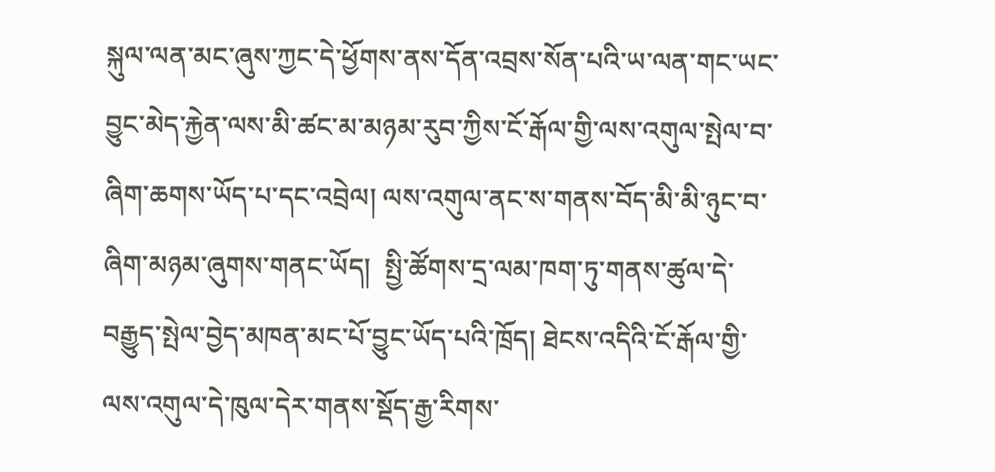སྐུལ་ལན་མང་ཞུས་ཀྱང་དེ་ཕྱོགས་ནས་དོན་འབྲས་སོན་པའི་ཡ་ལན་གང་ཡང་བྱུང་མེད་རྐྱེན་ལས་མི་ཚང་མ་མཉམ་རུབ་ཀྱིས་ངོ་རྒོལ་གྱི་ལས་འགུལ་སྤེལ་བ་ཞིག་ཆགས་ཡོད་པ་དང་འབྲེལ། ལས་འགུལ་ནང་ས་གནས་བོད་མི་མི་ཉུང་བ་ཞིག་མཉམ་ཞུགས་གནང་ཡོད།  སྤྱི་ཚོགས་དྲ་ལམ་ཁག་ཏུ་གནས་ཚུལ་དེ་བརྒྱུད་སྤེལ་བྱེད་མཁན་མང་པོ་བྱུང་ཡོད་པའི་ཁྲོད། ཐེངས་འདིའི་ངོ་རྒོལ་གྱི་ལས་འགུལ་དེ་ཁུལ་དེར་གནས་སྡོད་རྒྱ་རིགས་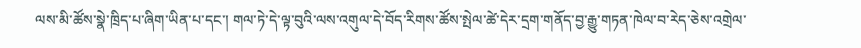ལས་མི་ཚོས་སྣེ་ཁྲིད་པ་ཞིག་ཡིན་པ་དང་། གལ་ཏེ་དེ་ལྟ་བུའི་ལས་འགུལ་དེ་བོད་རིགས་ཚོས་སྤེལ་ཚེ་དེར་དྲག་གནོད་བྱ་རྒྱུ་གཏན་ཁེལ་བ་རེད་ཅེས་འགྲེལ་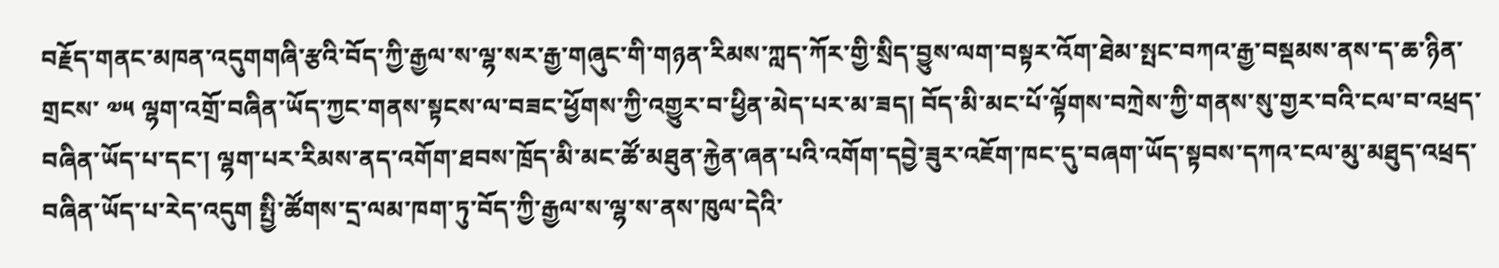བརྗོད་གནང་མཁན་འདུགགཞི་རྩའི་བོད་ཀྱི་རྒྱལ་ས་ལྷ་སར་རྒྱ་གཞུང་གི་གཉན་རིམས་ཀླད་ཀོར་གྱི་སྲིད་བྱུས་ལག་བསྟར་འོག་ཐེམ་སྤང་བཀའ་རྒྱ་བསྡམས་ནས་ད་ཆ་ཉིན་གྲངས་ ༧༥ ལྷག་འགྲོ་བཞིན་ཡོད་ཀྱང་གནས་སྟངས་ལ་བཟང་ཕྱོགས་ཀྱི་འགྱུར་བ་ཕྱིན་མེད་པར་མ་ཟད། བོད་མི་མང་པོ་ལྟོགས་བཀྲེས་ཀྱི་གནས་སུ་གྱར་བའི་ངལ་བ་འཕྲད་བཞིན་ཡོད་པ་དང་། ལྷག་པར་རིམས་ནད་འགོག་ཐབས་ཁྲོད་མི་མང་ཚོ་མཐུན་རྐྱེན་ཞན་པའི་འགོག་དབྱེ་ཟུར་འཇོག་ཁང་དུ་བཞག་ཡོད་སྟབས་དཀའ་ངལ་མུ་མཐུད་འཕྲད་བཞིན་ཡོད་པ་རེད་འདུག སྤྱི་ཚོགས་དྲ་ལམ་ཁག་ཏུ་བོད་ཀྱི་རྒྱལ་ས་ལྷ་ས་ནས་ཁུལ་དེའི་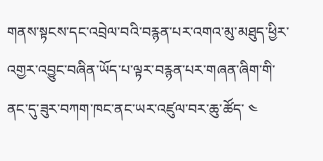གནས་སྟངས་དང་འབྲེལ་བའི་བརྙན་པར་འགའ་མུ་མཐུད་ཕྱིར་འགྱར་འབྱུང་བཞིན་ཡོད་པ་ལྟར་བརྙན་པར་གཞན་ཞིག་གི་ནང་དུ་ཟུར་བཀག་ཁང་ནང་ཡར་འཛུལ་བར་ཆུ་ཚོད་ ༤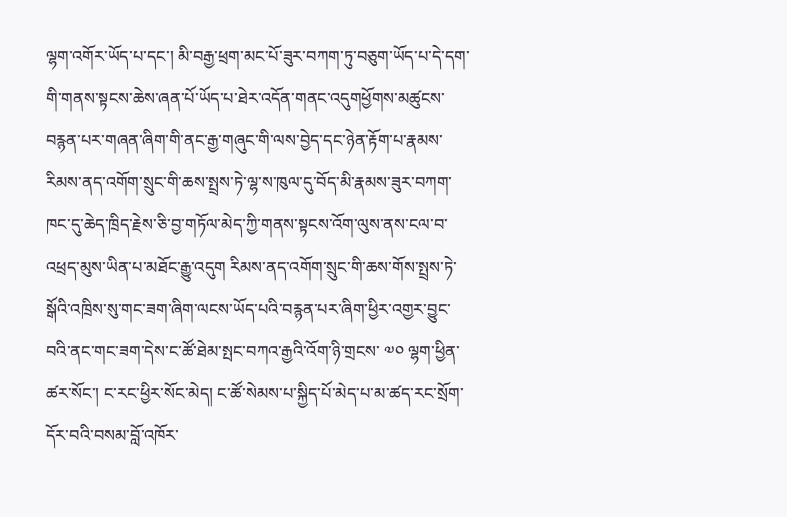ལྷག་འགོར་ཡོད་པ་དང་། མི་བརྒྱ་ཕྲག་མང་པོ་ཟུར་བཀག་ཏུ་བཅུག་ཡོད་པ་དེ་དག་གི་གནས་སྟངས་ཆེས་ཞན་པོ་ཡོད་པ་ཐེར་འདོན་གནང་འདུགཕྱོགས་མཚུངས་བརྙན་པར་གཞན་ཞིག་གི་ནང་རྒྱ་གཞུང་གི་ལས་བྱེད་དང་ཉེན་རྟོག་པ་རྣམས་རིམས་ནད་འགོག་སྲུང་གི་ཆས་སྤྲས་ཏེ་ལྷ་ས་ཁུལ་དུ་བོད་མི་རྣམས་ཟུར་བཀག་ཁང་དུ་ཆེད་ཁྲིད་རྗེས་ཅི་བྱ་གཏོལ་མེད་ཀྱི་གནས་སྟངས་འོག་ལུས་ནས་ངལ་བ་འཕྲད་མུས་ཡིན་པ་མཐོང་རྒྱུ་འདུག རིམས་ནད་འགོག་སྲུང་གི་ཆས་གོས་སྤྲས་ཏེ་སྒོའི་འཁྲིས་སུ་གང་ཟག་ཞིག་ལངས་ཡོད་པའི་བརྙན་པར་ཞིག་ཕྱིར་འགྱར་བྱུང་བའི་ནང་གང་ཟག་དེས་ང་ཚོ་ཐེམ་སྤང་བཀའ་རྒྱའི་འོག་ཉི་གྲངས་ ༧༠ ལྷག་ཕྱིན་ཚར་སོང་། ང་རང་ཕྱིར་སོང་མེད། ང་ཚོ་སེམས་པ་སྐྱིད་པོ་མེད་པ་མ་ཚད་རང་སྲོག་དོར་བའི་བསམ་བློ་འཁོར་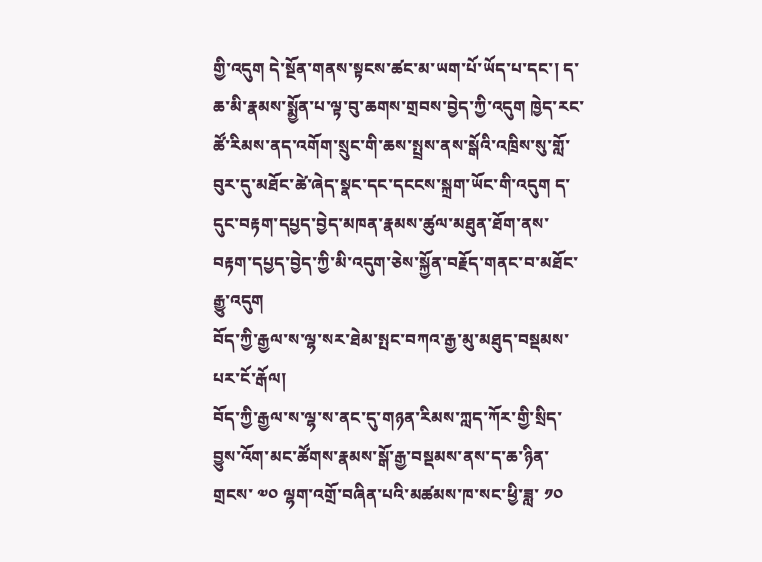གྱི་འདུག དེ་སྔོན་གནས་སྟངས་ཚང་མ་ཡག་པོ་ཡོད་པ་དང་། ད་ཆ་མི་རྣམས་སྨྱོན་པ་ལྟ་བུ་ཆགས་གྲབས་བྱེད་ཀྱི་འདུག ཁྱེད་རང་ཚོ་རིམས་ནད་འགོག་སྲུང་གི་ཆས་སྤྲས་ནས་སྒོའི་འཁྲིས་སུ་གློ་བུར་དུ་མཐོང་ཚེ་ཞེད་སྣང་དང་དངངས་སྐྲག་ཡོང་གི་འདུག ད་དུང་བརྟག་དཔྱད་བྱེད་མཁན་རྣམས་ཚུལ་མཐུན་ཐོག་ནས་བརྟག་དཔྱད་བྱེད་ཀྱི་མི་འདུག་ཅེས་སྐྱོན་བརྗོད་གནང་བ་མཐོང་རྒྱུ་འདུག
བོད་ཀྱི་རྒྱལ་ས་ལྷ་སར་ཐེམ་སྤང་བཀའ་རྒྱ་མུ་མཐུད་བསྡམས་པར་ངོ་རྒོལ།
བོད་ཀྱི་རྒྱལ་ས་ལྷ་ས་ནང་དུ་གཉན་རིམས་ཀླད་ཀོར་གྱི་སྲིད་བྱུས་འོག་མང་ཚོགས་རྣམས་སྒོ་རྒྱ་བསྡམས་ནས་ད་ཆ་ཉིན་གྲངས་ ༧༠ ལྷག་འགྲོ་བཞིན་པའི་མཚམས་ཁ་སང་ཕྱི་ཟླ་ ༡༠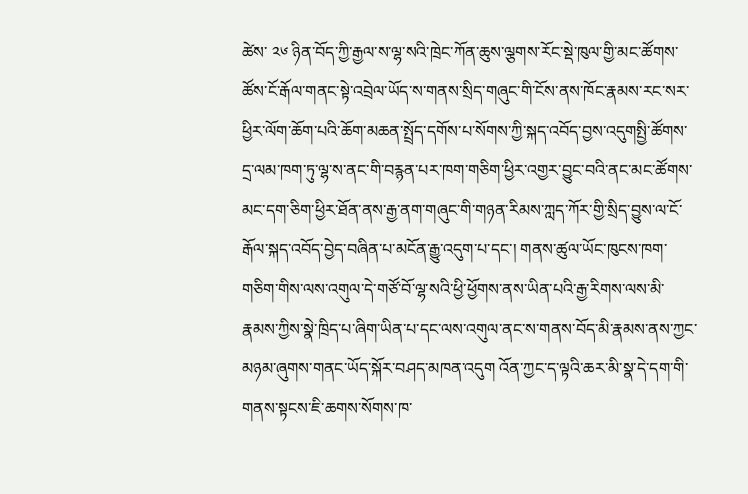ཚེས་ ༢༦ ཉིན་བོད་ཀྱི་རྒྱལ་ས་ལྷ་སའི་ཁྲེང་ཀོན་ཆུས་ལྕགས་རོང་སྡེ་ཁུལ་གྱི་མང་ཚོགས་ཚོས་ངོ་རྒོལ་གནང་སྟེ་འབྲེལ་ཡོད་ས་གནས་སྲིད་གཞུང་གི་ངོས་ནས་ཁོང་རྣམས་རང་སར་ཕྱིར་ལོག་ཆོག་པའི་ཆོག་མཆན་སྤྲོད་དགོས་པ་སོགས་ཀྱི་སྐད་འབོད་བྱས་འདུགསྤྱི་ཚོགས་དྲ་ལམ་ཁག་ཏུ་ལྷ་ས་ནང་གི་བརྙན་པར་ཁག་གཅིག་ཕྱིར་འགྱར་བྱུང་བའི་ནང་མང་ཚོགས་མང་དག་ཅིག་ཕྱིར་ཐོན་ནས་རྒྱ་ནག་གཞུང་གི་གཉན་རིམས་ཀླད་ཀོར་གྱི་སྲིད་བྱུས་ལ་ངོ་རྒོལ་སྐད་འབོད་བྱེད་བཞིན་པ་མངོན་རྒྱུ་འདུག་པ་དང་། གནས་ཚུལ་ཡོང་ཁུངས་ཁག་གཅིག་གིས་ལས་འགུལ་དེ་གཙོ་བོ་ལྷ་སའི་ཕྱི་ཕྱོགས་ནས་ཡིན་པའི་རྒྱ་རིགས་ལས་མི་རྣམས་ཀྱིས་སྣེ་ཁྲིད་པ་ཞིག་ཡིན་པ་དང་ལས་འགུལ་ནང་ས་གནས་བོད་མི་རྣམས་ནས་ཀྱང་མཉམ་ཞུགས་གནང་ཡོད་སྐོར་བཤད་མཁན་འདུག འོན་ཀྱང་ད་ལྟའི་ཆར་མི་སྣ་དེ་དག་གི་གནས་སྟངས་ཇི་ཆགས་སོགས་ཁ་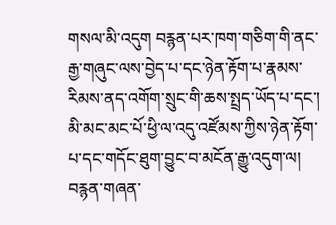གསལ་མི་འདུག བརྙན་པར་ཁག་གཅིག་གི་ནང་རྒྱ་གཞུང་ལས་བྱེད་པ་དང་ཉེན་རྟོག་པ་རྣམས་རིམས་ནད་འགོག་སྲུང་གི་ཆས་སྤྲད་ཡོད་པ་དང་། མི་མང་མང་པོ་ཕྱི་ལ་འདུ་འཛོམས་ཀྱིས་ཉེན་རྟོག་པ་དང་གདོང་ཐུག་བྱུང་བ་མངོན་རྒྱུ་འདུག་ལ། བརྙན་གཞན་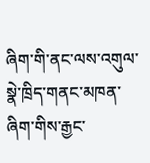ཞིག་གི་ནང་ལས་འགུལ་སྣེ་ཁྲིད་གནང་མཁན་ཞིག་གིས་རྒྱང་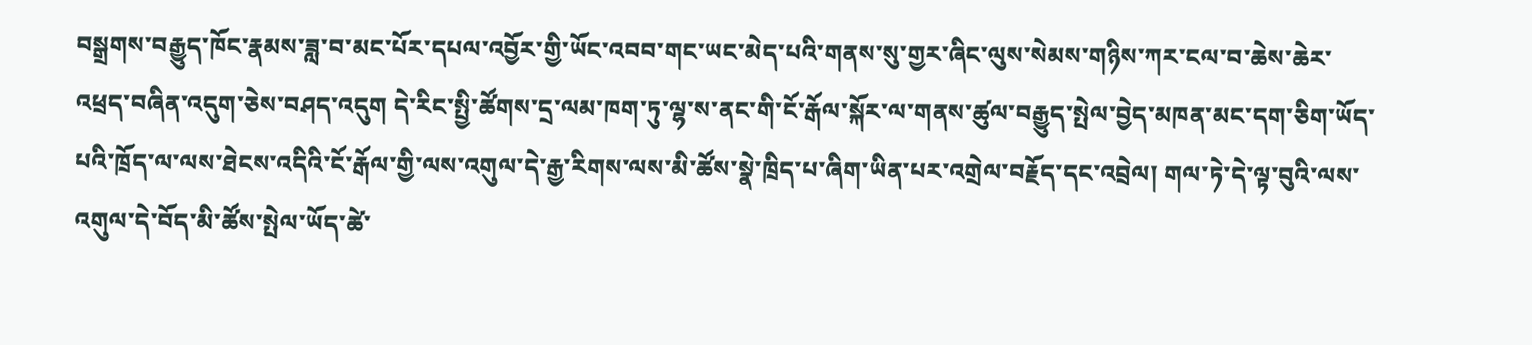བསྒྲགས་བརྒྱུད་ཁོང་རྣམས་ཟླ་བ་མང་པོར་དཔལ་འབྱོར་གྱི་ཡོང་འབབ་གང་ཡང་མེད་པའི་གནས་སུ་གྱར་ཞིང་ལུས་སེམས་གཉིས་ཀར་ངལ་བ་ཆེས་ཆེར་འཕྲད་བཞིན་འདུག་ཅེས་བཤད་འདུག དེ་རིང་སྤྱི་ཚོགས་དྲ་ལམ་ཁག་ཏུ་ལྷ་ས་ནང་གི་ངོ་རྒོལ་སྐོར་ལ་གནས་ཚུལ་བརྒྱུད་སྤེལ་བྱེད་མཁན་མང་དག་ཅིག་ཡོད་པའི་ཁྲོད་ལ་ལས་ཐེངས་འདིའི་ངོ་རྒོལ་གྱི་ལས་འགུལ་དེ་རྒྱ་རིགས་ལས་མི་ཚོས་སྣེ་ཁྲིད་པ་ཞིག་ཡིན་པར་འགྲེལ་བརྗོད་དང་འབྲེལ། གལ་ཏེ་དེ་ལྟ་བུའི་ལས་འགུལ་དེ་བོད་མི་ཚོས་སྤེལ་ཡོད་ཚེ་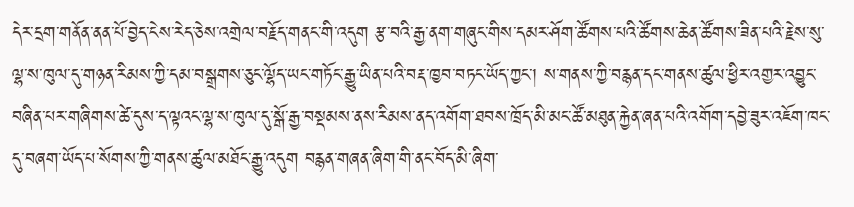དེར་དྲག་གནོན་ནན་པོ་བྱེད་ངེས་རེད་ཅེས་འགྲེལ་བརྗོད་གནང་གི་འདུག རྩ་བའི་རྒྱ་ནག་གཞུང་གིས་དམར་ཤོག་ཚོགས་པའི་ཚོགས་ཆེན་ཚོགས་ཟིན་པའི་རྗེས་སུ་ལྷ་ས་ཁུལ་དུ་གཉན་རིམས་ཀྱི་དམ་བསྒྲགས་ཅུང་ལྷོད་ཡང་གཏོང་རྒྱུ་ཡིན་པའི་བརྡ་ཁྱབ་བཏང་ཡོད་ཀྱང་། ས་གནས་ཀྱི་བརྙན་དང་གནས་ཚུལ་ཕྱིར་འགྱར་འབྱུང་བཞིན་པར་གཞིགས་ཚེ་དུས་ད་ལྟའང་ལྷ་ས་ཁུལ་དུ་སྒོ་རྒྱ་བསྡམས་ནས་རིམས་ནད་འགོག་ཐབས་ཁྲོད་མི་མང་ཚོ་མཐུན་རྐྱེན་ཞན་པའི་འགོག་དབྱེ་ཟུར་འཇོག་ཁང་དུ་བཞག་ཡོད་པ་སོགས་ཀྱི་གནས་ཚུལ་མཐོང་རྒྱུ་འདུག བརྙན་གཞན་ཞིག་གི་ནང་བོད་མི་ཞིག་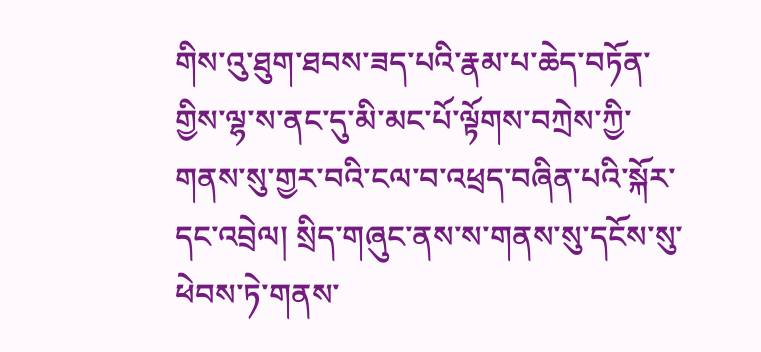གིས་འུ་ཐུག་ཐབས་ཟད་པའི་རྣམ་པ་ཆེད་བཏོན་གྱིས་ལྷ་ས་ནང་དུ་མི་མང་པོ་ལྟོགས་བཀྲེས་ཀྱི་གནས་སུ་གྱར་བའི་ངལ་བ་འཕྲད་བཞིན་པའི་སྐོར་དང་འབྲེལ། སྲིད་གཞུང་ནས་ས་གནས་སུ་དངོས་སུ་ཕེབས་ཏེ་གནས་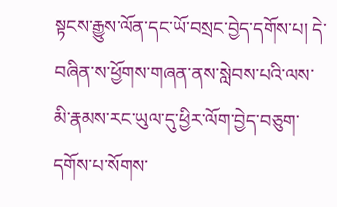སྟངས་རྒྱུས་ལོན་དང་ཡོ་བསྲང་བྱེད་དགོས་པ། དེ་བཞིན་ས་ཕྱོགས་གཞན་ནས་སླེབས་པའི་ལས་མི་རྣམས་རང་ཡུལ་དུ་ཕྱིར་ལོག་བྱེད་བཅུག་དགོས་པ་སོགས་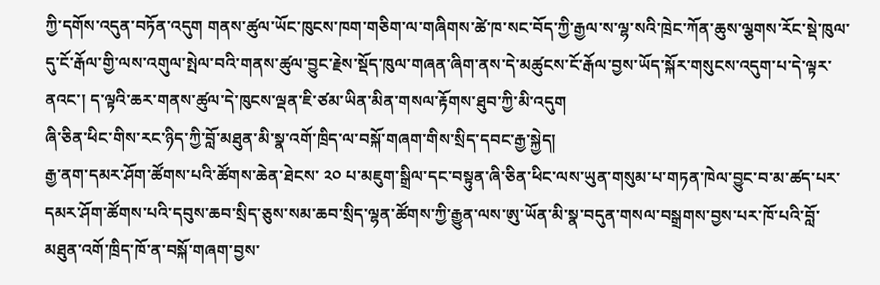ཀྱི་དགོས་འདུན་བཏོན་འདུག གནས་ཚུལ་ཡོང་ཁུངས་ཁག་གཅིག་ལ་གཞིགས་ཚེ་ཁ་སང་བོད་ཀྱི་རྒྱལ་ས་ལྷ་སའི་ཁྲེང་ཀོན་ཆུས་ལྕགས་རོང་སྡེ་ཁུལ་དུ་ངོ་རྒོལ་གྱི་ལས་འགུལ་སྤེལ་བའི་གནས་ཚུལ་བྱུང་རྗེས་སྡོད་ཁུལ་གཞན་ཞིག་ནས་དེ་མཚུངས་ངོ་རྒོལ་བྱས་ཡོད་སྐོར་གསུངས་འདུག་པ་དེ་ལྟར་ནའང་། ད་ལྟའི་ཆར་གནས་ཚུལ་དེ་ཁུངས་ལྡན་ཇི་ཙམ་ཡིན་མིན་གསལ་རྟོགས་ཐུབ་ཀྱི་མི་འདུག
ཞི་ཅིན་ཕིང་གིས་རང་ཉིད་ཀྱི་བློ་མཐུན་མི་སྣ་འགོ་ཁྲིད་ལ་བསྐོ་གཞག་གིས་སྲིད་དབང་རྒྱ་སྐྱེད།
རྒྱ་ནག་དམར་ཤོག་ཚོགས་པའི་ཚོགས་ཆེན་ཐེངས་ ༢༠ པ་མཇུག་སྒྲིལ་དང་བསྟུན་ཞི་ཅིན་ཕིང་ལས་ཡུན་གསུམ་པ་གཏན་ཁེལ་བྱུང་བ་མ་ཚད་པར་དམར་ཤོག་ཚོགས་པའི་དབུས་ཆབ་སྲིད་ཅུས་སམ་ཆབ་སྲིད་ལྷན་ཚོགས་ཀྱི་རྒྱུན་ལས་ཨུ་ཡོན་མི་སྣ་བདུན་གསལ་བསྒྲགས་བྱས་པར་ཁོ་པའི་བློ་མཐུན་འགོ་ཁྲིད་ཁོ་ན་བསྐོ་གཞག་བྱས་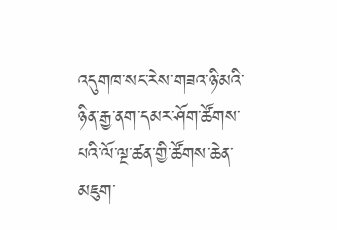འདུགཁ་སང་རེས་གཟའ་ཉི་མའི་ཉིན་རྒྱ་ནག་དམར་ཤོག་ཚོགས་པའི་ལོ་ལྔ་ཚན་གྱི་ཚོགས་ཆེན་མཇུག་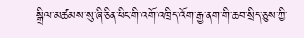སྒྲིལ་མཚམས་སུ་ཞི་ཅིན་ཕིང་གི་འགོ་འཁྲིད་འོག་རྒྱ་ནག་གི་ཆབ་སྲིད་ཅུས་ཀྱི་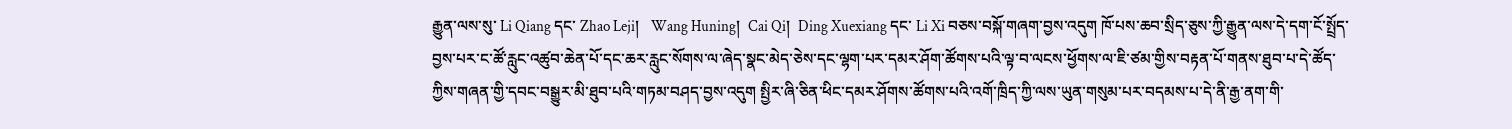རྒྱུན་ལས་སུ་ Li Qiang དང་ Zhao Leji།   Wang Huning།  Cai Qi།  Ding Xuexiang དང་ Li Xi བཅས་བསྐོ་གཞག་བྱས་འདུག ཁོ་པས་ཆབ་སྲིད་ཅུས་ཀྱི་རྒྱུན་ལས་དེ་དག་ངོ་སྤྲོད་བྱས་པར་ང་ཚོ་རླུང་འཚུབ་ཆེན་པོ་དང་ཆར་རླུང་སོགས་ལ་ཞེད་སྣང་མེད་ཅེས་དང་ལྷག་པར་དམར་ཤོག་ཚོགས་པའི་ལྟ་བ་ལངས་ཕྱོགས་ལ་ཇི་ཙམ་གྱིས་བརྟན་པོ་གནས་ཐུབ་པ་དེ་ཚོད་ཀྱིས་གཞན་གྱི་དབང་བསྒྱུར་མི་ཐུབ་པའི་གཏམ་བཤད་བྱས་འདུག སྤྱིར་ཞི་ཅིན་ཕིང་དམར་ཤོགས་ཚོགས་པའི་འགོ་ཁྲིད་ཀྱི་ལས་ཡུན་གསུམ་པར་བདམས་པ་དེ་ནི་རྒྱ་ནག་གི་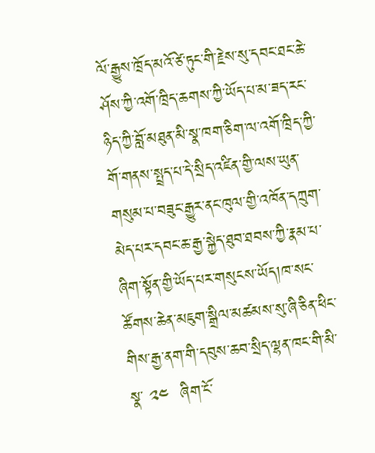ལོ་རྒྱུས་ཁྲོད་མའོ་ཙེ་ཏུང་གི་རྗེས་སུ་དབང་ཐང་ཆེ་ཤོས་ཀྱི་འགོ་ཁྲིད་ཆགས་ཀྱི་ཡོད་པ་མ་ཟད་རང་ཉིད་ཀྱི་བློ་མཐུན་མི་སྣ་ཁག་ཅིག་ལ་འགོ་ཁྲིད་ཀྱི་གོ་གནས་སྤྲད་པ་དེ་སྲིད་འཛིན་གྱི་ལས་ཡུན་གསུམ་པ་བཟུང་རྒྱུར་ནང་ཁུལ་གྱི་འཁོན་དཀྲུག་མེད་པར་དབང་ཆ་རྒྱ་སྐྱེད་ཐུབ་ཐབས་ཀྱི་རྣམ་པ་ཞིག་སྟོན་གྱི་ཡོད་པར་གསུངས་ཡོད།ཁ་སང་ཚོགས་ཆེན་མཇུག་སྒྲིལ་མཚམས་སུ་ཞི་ཅིན་ཕིང་གིས་རྒྱ་ནག་གི་དབུས་ཆབ་སྲིད་ལྷན་ཁང་གི་མི་སྣ་ ༢༤  ཞིག་ངོ་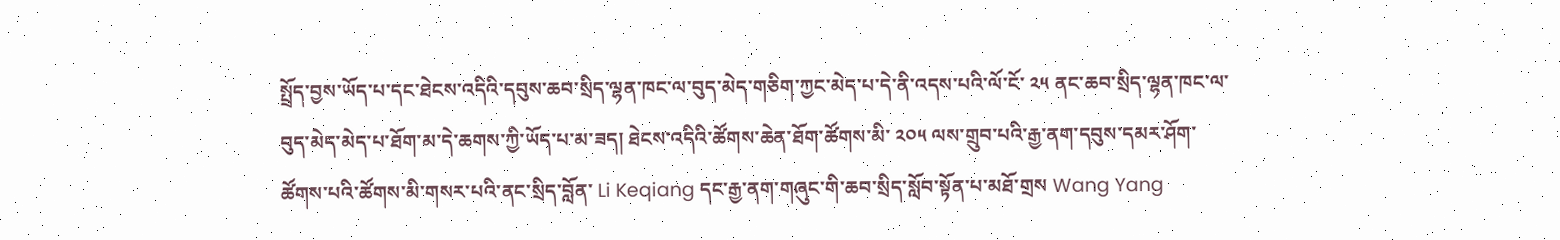སྤྲོད་བྱས་ཡོད་པ་དང་ཐེངས་འདིའི་དབུས་ཆབ་སྲིད་ལྷན་ཁང་ལ་བུད་མེད་གཅིག་ཀྱང་མེད་པ་དེ་ནི་འདས་པའི་ལོ་ངོ་ ༢༥ ནང་ཆབ་སྲིད་ལྷན་ཁང་ལ་བུད་མེད་མེད་པ་ཐོག་མ་དེ་ཆགས་ཀྱི་ཡོད་པ་མ་ཟད། ཐེངས་འདིའི་ཚོགས་ཆེན་ཐོག་ཚོགས་མི་ ༢༠༥ ལས་གྲུབ་པའི་རྒྱ་ནག་དབུས་དམར་ཤོག་ཚོགས་པའི་ཚོགས་མི་གསར་པའི་ནང་སྲིད་བློན་ Li Keqiang དང་རྒྱ་ནག་གཞུང་གི་ཆབ་སྲིད་སློབ་སྟོན་པ་མཐོ་གྲས Wang Yang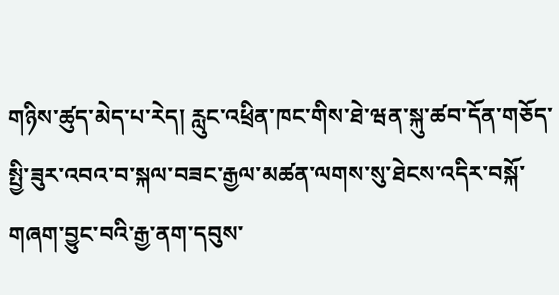གཉིས་ཚུད་མེད་པ་རེད། རླུང་འཕྲིན་ཁང་གིས་ཐེ་ཝན་སྐུ་ཚབ་དོན་གཅོད་སྤྱི་ཟུར་འབའ་བ་སྐལ་བཟང་རྒྱལ་མཚན་ལགས་སུ་ཐེངས་འདིར་བསྐོ་གཞག་བྱུང་བའི་རྒྱ་ནག་དབུས་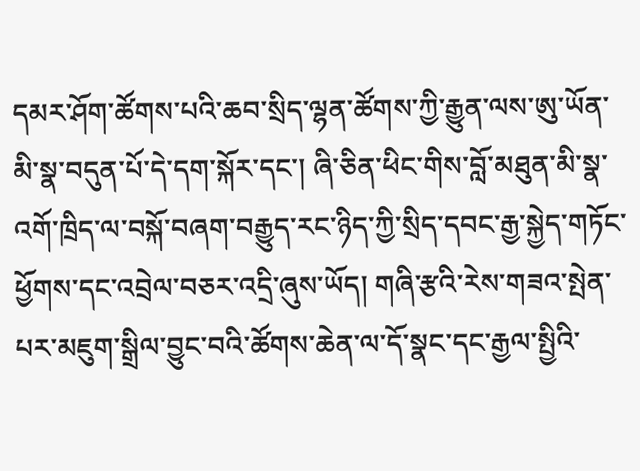དམར་ཤོག་ཚོགས་པའི་ཆབ་སྲིད་ལྷན་ཚོགས་ཀྱི་རྒྱུན་ལས་ཨུ་ཡོན་མི་སྣ་བདུན་པོ་དེ་དག་སྐོར་དང་། ཞི་ཅིན་ཕིང་གིས་བློ་མཐུན་མི་སྣ་འགོ་ཁྲིད་ལ་བསྐོ་བཞག་བརྒྱུད་རང་ཉིད་ཀྱི་སྲིད་དབང་རྒྱ་སྐྱེད་གཏོང་ཕྱོགས་དང་འབྲེལ་བཅར་འདྲི་ཞུས་ཡོད། གཞི་རྩའི་རེས་གཟའ་སྤེན་པར་མཇུག་སྒྲིལ་བྱུང་བའི་ཚོགས་ཆེན་ལ་དོ་སྣང་དང་རྒྱལ་སྤྱིའི་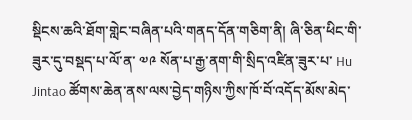སྡིངས་ཆའི་ཐོག་གླེང་བཞིན་པའི་གནད་དོན་གཅིག་ནི། ཞི་ཅིན་ཕིང་གི་ཟུར་དུ་བསྡད་པ་ལོ་ན་ ༧༩ སོན་པ་རྒྱ་ནག་གི་སྲིད་འཛིན་ཟུར་པ་ Hu Jintao ཚོགས་ཆེན་ནས་ལས་བྱེད་གཉིས་ཀྱིས་ཁོ་བོ་འདོད་མོས་མེད་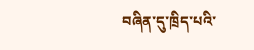བཞིན་དུ་ཁྲིད་པའི་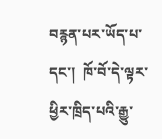བརྙན་པར་ཡོད་པ་དང་།  ཁོ་བོ་དེ་ལྟར་ཕྱིར་ཁྲིད་པའི་རྒྱུ་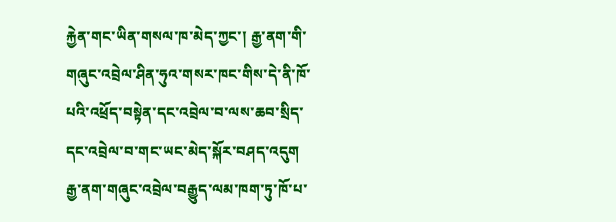རྐྱེན་གང་ཡིན་གསལ་ཁ་མེད་ཀྱང་། རྒྱ་ནག་གི་གཞུང་འབྲེལ་ཤིན་ཧུའ་གསར་ཁང་གིས་དེ་ནི་ཁོ་པའི་འཕྲོད་བསྟེན་དང་འབྲེལ་བ་ལས་ཆབ་སྲིད་དང་འབྲེལ་བ་གང་ཡང་མེད་སྐོར་བཤད་འདུག རྒྱ་ནག་གཞུང་འབྲེལ་བརྒྱུད་ལམ་ཁག་ཏུ་ཁོ་པ་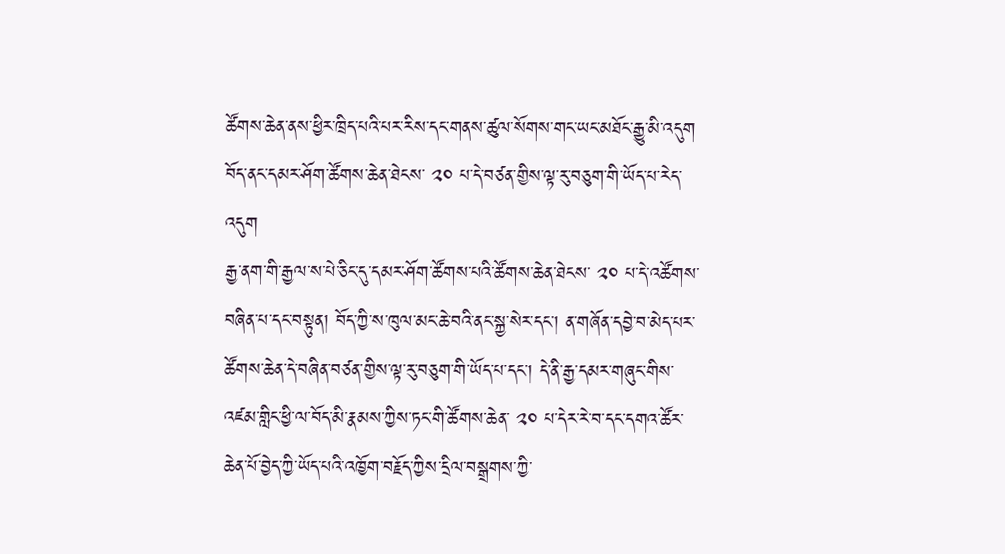ཚོགས་ཆེན་ནས་ཕྱིར་ཁྲིད་པའི་པར་རིས་དང་གནས་ཚུལ་སོགས་གང་ཡང་མཐོང་རྒྱུ་མི་འདུག
བོད་ནང་དམར་ཤོག་ཚོགས་ཆེན་ཐེངས་ ༢༠ པ་དེ་བཙན་གྱིས་ལྟ་རུ་བཅུག་གི་ཡོད་པ་རེད་འདུག
རྒྱ་ནག་གི་རྒྱལ་ས་པེ་ཅིང་དུ་དམར་ཤོག་ཚོགས་པའི་ཚོགས་ཆེན་ཐེངས་ ༢༠ པ་དེ་འཚོགས་བཞིན་པ་དང་བསྟུན། བོད་ཀྱི་ས་ཁུལ་མང་ཆེ་བའི་ནང་སྐྱ་སེར་དང་། ན་གཞོན་དབྱེ་བ་མེད་པར་ཚོགས་ཆེན་དེ་བཞིན་བཙན་གྱིས་ལྟ་རུ་བཅུག་གི་ཡོད་པ་དང་། དེ་ནི་རྒྱ་དམར་གཞུང་གིས་འཛམ་གླིང་ཕྱི་ལ་བོད་མི་རྣམས་ཀྱིས་ཏང་གི་ཚོགས་ཆེན་ ༢༠ པ་དེར་རེ་བ་དང་དགའ་ཚོར་ཆེན་པོ་བྱེད་ཀྱི་ཡོད་པའི་འཁྱོག་བརྗོད་ཀྱིས་དྲིལ་བསྒྲགས་ཀྱི་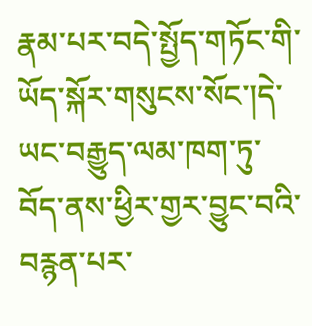རྣམ་པར་བདེ་སྤྱོད་གཏོང་གི་ཡོད་སྐོར་གསུངས་སོང་།དེ་ཡང་བརྒྱུད་ལམ་ཁག་ཏུ་བོད་ནས་ཕྱིར་གྱར་བྱུང་བའི་བརྙན་པར་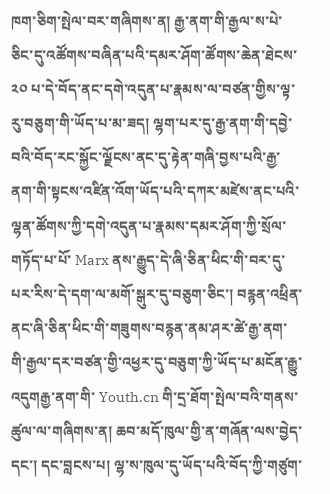ཁག་ཅིག་སྤེལ་བར་གཞིགས་ན། རྒྱ་ནག་གི་རྒྱལ་ས་པེ་ཅིང་དུ་འཚོགས་བཞིན་པའི་དམར་ཤོག་ཚོགས་ཆེན་ཐེངས་ ༢༠ པ་དེ་བོད་ནང་དགེ་འདུན་པ་རྣམས་ལ་བཙན་གྱིས་ལྟ་རུ་བཅུག་གི་ཡོད་པ་མ་ཟད། ལྷག་པར་དུ་རྒྱ་ནག་གི་དབྱེ་བའི་བོད་རང་སྐྱོང་ལྗོངས་ནང་དུ་རྟེན་གཞི་བྱས་པའི་རྒྱ་ནག་གི་སྟངས་འཛིན་འོག་ཡོད་པའི་དཀར་མཛེས་ནང་པའི་ལྷན་ཚོགས་ཀྱི་དགེ་འདུན་པ་རྣམས་དམར་ཤོག་ཀྱི་སྲོལ་གཏོད་པ་པོ་ Marx ནས་རྒྱུད་དེ་ཞི་ཅིན་ཕིང་གི་བར་དུ་པར་རིས་དེ་དག་ལ་མགོ་སྒུར་དུ་བཅུག་ཅིང་། བརྙན་འཕྲིན་ནང་ཞི་ཅིན་ཕིང་གི་གཟུགས་བརྙན་ནམ་ཤར་ཚེ་རྒྱ་ནག་གི་རྒྱལ་དར་བཙན་གྱི་འཕྱར་དུ་བཅུག་ཀྱི་ཡོད་པ་མངོན་རྒྱུ་འདུགརྒྱ་ནག་གི་ Youth.cn གི་དྲ་ཐོག་སྤེལ་བའི་གནས་ཚུལ་ལ་གཞིགས་ན། ཆབ་མདོ་ཁུལ་གྱི་ན་གཞོན་ལས་བྱེད་དང་། དང་བླངས་པ། ལྷ་ས་ཁུལ་དུ་ཡོད་པའི་བོད་ཀྱི་གཙུག་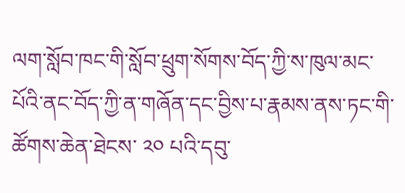ལག་སློབ་ཁང་གི་སློབ་ཕྲུག་སོགས་བོད་ཀྱི་ས་ཁུལ་མང་པོའི་ནང་བོད་ཀྱི་ན་གཞོན་དང་བྱིས་པ་རྣམས་ནས་ཏང་གི་ཚོགས་ཆེན་ཐེངས་ ༢༠ པའི་དབུ་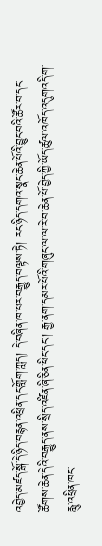འབྱེད་མཛད་སྒོ་དེ་ཉིད་བརྙན་འཕྲིན་དང་གློག་ཀླད། དེ་བཞིན་ཁ་པར་བརྒྱུད་བལྟས་ཏེ། རང་ཉིད་དགའ་སྣང་ཆེན་པོའི་བྱུང་བའི་ཚོར་བ་དང་ཚོགས་ཆེན་དེའི་བརྒྱུད་ནས་སྲིད་འཛིན་ཞི་ཅིན་ཕིང་དང་། རྒྱ་ནག་དམར་པོའི་གཞུང་ལ་ལ་རེ་བ་ཆེན་པོ་བྱེད་ཀྱི་ཡོད་ཚུལ་འཁོད་འདུགའདི་ག་རླུ་འཕྲིན་ཁང་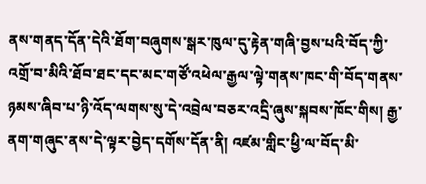ནས་གནད་དོན་དེའི་ཐོག་བཞུགས་སྒར་ཁུལ་དུ་རྟེན་གཞི་བྱས་པའི་བོད་ཀྱི་འགྲོ་བ་མིའི་ཐོབ་ཐང་དང་མང་གཙོ་འཕེལ་རྒྱལ་ལྟེ་གནས་ཁང་གི་བོད་གནས་ཉམས་ཞིབ་པ་ཉི་འོད་ལགས་སུ་དེ་འབྲེལ་བཅར་འདྲི་ཞུས་སྐབས་ཁོང་གིས། རྒྱ་ནག་གཞུང་ནས་དེ་ལྟར་བྱེད་དགོས་དོན་ནི། འཛམ་གླིང་ཕྱི་ལ་བོད་མི་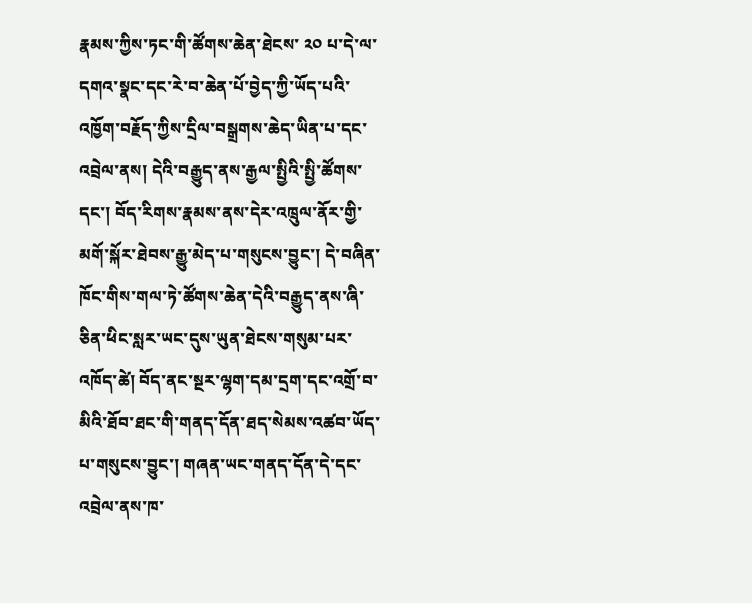རྣམས་ཀྱིས་ཏང་གི་ཚོགས་ཆེན་ཐེངས་ ༢༠ པ་དེ་ལ་དགའ་སྣང་དང་རེ་བ་ཆེན་པོ་བྱེད་ཀྱི་ཡོད་པའི་འཁྱོག་བརྗོད་ཀྱིས་དྲིལ་བསྒྲགས་ཆེད་ཡིན་པ་དང་འབྲེལ་ནས། དེའི་བརྒྱུད་ནས་རྒྱལ་སྤྱིའི་སྤྱི་ཚོགས་དང་། བོད་རིགས་རྣམས་ནས་དེར་འཁྲུལ་ནོར་གྱི་མགོ་སྐོར་ཐེབས་རྒྱུ་མེད་པ་གསུངས་བྱུང་། དེ་བཞིན་ཁོང་གིས་གལ་ཏེ་ཚོགས་ཆེན་དེའི་བརྒྱུད་ནས་ཞི་ཅིན་ཕིང་སླར་ཡང་དུས་ཡུན་ཐེངས་གསུམ་པར་འཁོད་ཚེ། བོད་ནང་སྔར་ལྷག་དམ་དྲག་དང་འགྲོ་བ་མིའི་ཐོབ་ཐང་གི་གནད་དོན་ཐད་སེམས་འཚབ་ཡོད་པ་གསུངས་བྱུང་། གཞན་ཡང་གནད་དོན་དེ་དང་འབྲེལ་ནས་ཁ་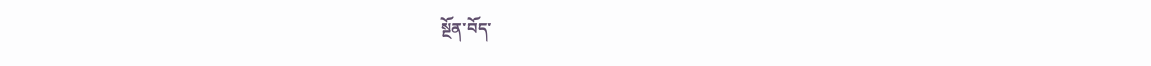སྔོན་བོད་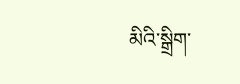མིའི་སྒྲིག་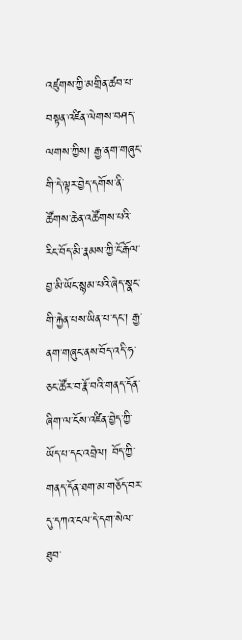འཛུགས་ཀྱི་མགྲིན་ཚབ་པ་བསྟན་འཛིན་ལེགས་བཤད་ལགས་ཀྱིས། རྒྱ་ནག་གཞུང་གི་དེ་ལྟར་བྱེད་དགོས་ནི་ཚོགས་ཆེན་འཚོགས་པའི་རིང་བོད་མི་རྣམས་ཀྱི་ངོ་རྒོལ་བྱ་མི་ཡོང་སྙམ་པའི་ཞེད་སྣང་གི་རྐྱེན་པས་ཡིན་པ་དང་། རྒྱ་ནག་གཞུང་ནས་བོད་འདི་ཧ་ཅང་ཚོར་བ་རྣོ་བའི་གནད་དོན་ཞིག་ལ་ངོས་འཛིན་བྱེད་ཀྱི་ཡོད་པ་དང་འབྲེལ། བོད་ཀྱི་གནད་དོན་ཐག་མ་གཅོད་བར་དུ་དཀའ་ངལ་དེ་དག་སེལ་ཐུབ་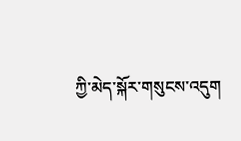ཀྱི་མེད་སྐོར་གསུངས་འདུག